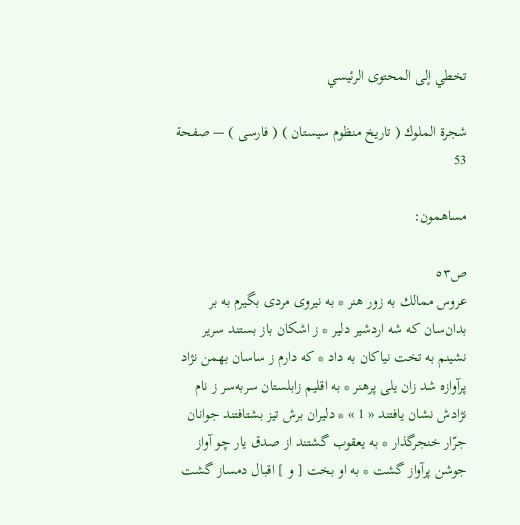تخطي إلى المحتوى الرئيسي

شجرة الملوك ( تاريخ منظوم سيستان ) ( فارسى ) — صفحة 53

مساهمون:

ص٥٣
عروس ممالك به زور هنر * به نيروى مردى بگيرم به بر بدان‌سان كه شه اردشير دلير * ز اشكان باز بستند سرير نشينم به تخت نياكان به داد * كه دارم ز ساسان بهمن نژاد پرآوازه شد زان يلى پرهنر * به اقليم زابلستان سربه‌سر ز نام نژادش نشان يافتند « 1 » * دليران برش تيز بشتافتند جوانان جرّار خنجرگذار * به يعقوب گشتند از صدق يار چو آواز جوشن پرآواز گشت * به او بخت [ و ] اقبال دمساز گشت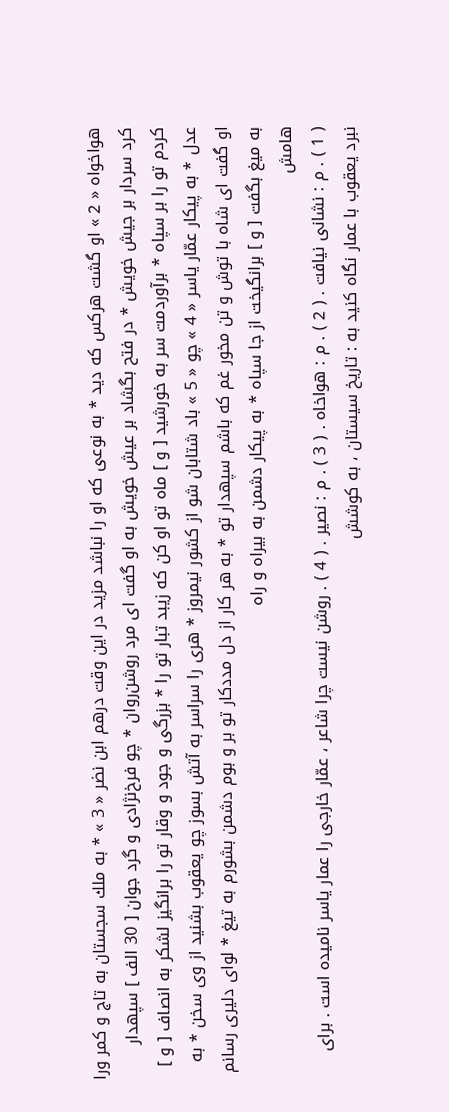هواخواه « 2 » او گشت هركس كه ديد * به نوعى كه او را نباشد مزيد در اين وقت درهم ابن نضر « 3 » * به ملك سجستان به تاج و كمر ورا كرد سردار بر جيش خويش * در فتح بگشاد بر عيش خويش به او گفت اى مرد روشن‌روان * چو فرخ‌نژادى و گرد جوان [ 30 الف ] سپهدار كردم تو را بر سپاه * برآوردمت سر به خورشيد [ و ] ماه تو او كن كه زيبد تبار تو را * بزرگى و جود و وقار تو را برانگيز لشكر به انصاف [ و ] عدل * به پيكار عمّار ياسر « 4 » چو « 5 » باد شتابان شو از كشور نيمروز * هرى را سراسر به آتش بسوز چو يعقوب بشنيد از وى سخن * به او گفت اى شاه با توش و تن مخور غم كه باشم سپهدار تو * به هر كار از دل مددكار تو بر و بوم دشمن بشورم به تيغ * لواى دليرى رسانم به ميغ بگفت [ و ] برانگيخت از جا سپاه * به پيكار دشمن به بيراه و راه
هامش
( 1 ) . م : نشانى نيافت . ( 2 ) . م : هواخاه . ( 3 ) . م : نصير . ( 4 ) . روشن نيست چرا شاعر ، عمّار خارجى را عمار ياسر ناميده است . براى نبرد يعقوب با عمار نگاه كنيد به : تاريخ سيستان ، به كوشش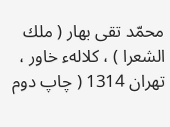محمّد تقى بهار ( ملك الشعرا ) ، كلالهء خاور ، تهران 1314 ( چاپ دوم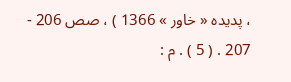، پديده « خاور » 1366 ) ، صص 206 - 207 . ( 5 ) . م :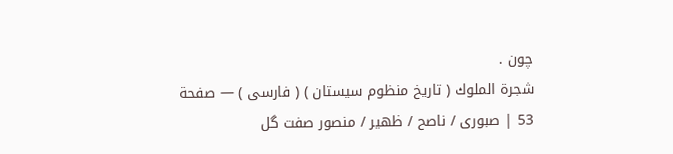چون .
شجرة الملوك ( تاريخ منظوم سيستان ) ( فارسى ) — صفحة 53 | صبورى / ناصح / ظهير / منصور صفت گل